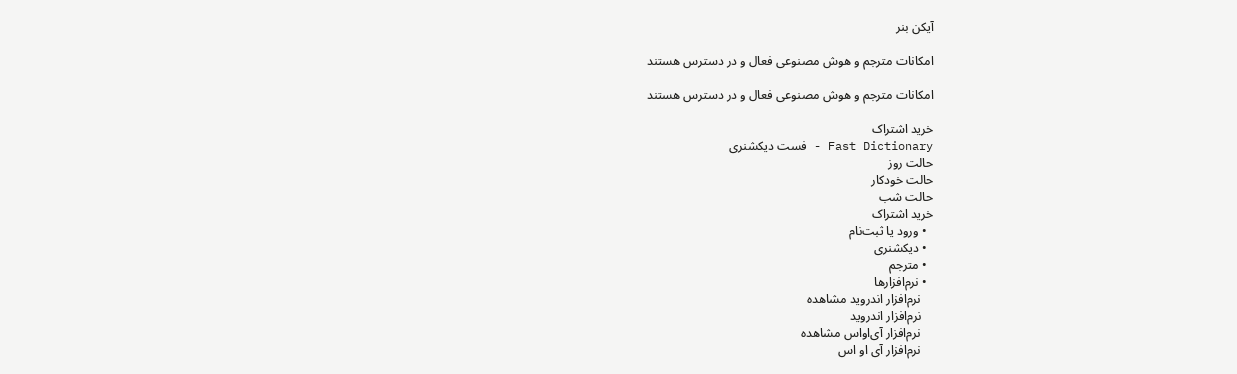آیکن بنر

امکانات مترجم و هوش مصنوعی فعال و در دسترس هستند

امکانات مترجم و هوش مصنوعی فعال و در دسترس هستند

خرید اشتراک
Fast Dictionary - فست دیکشنری
حالت روز
حالت خودکار
حالت شب
خرید اشتراک
  • ورود یا ثبت‌نام
  • دیکشنری
  • مترجم
  • نرم‌افزار‌ها
    نرم‌افزار اندروید مشاهده
    نرم‌افزار اندروید
    نرم‌افزار آی‌او‌اس مشاهده
    نرم‌افزار آی او اس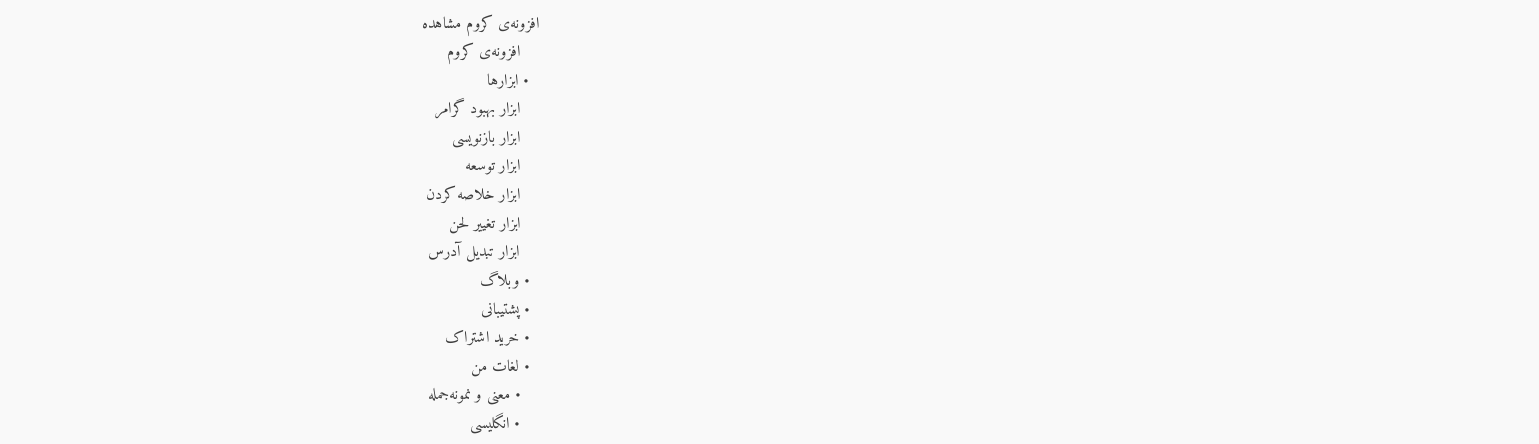افزونه‌ی کروم مشاهده
    افزونه‌ی کروم
  • ابزارها
    ابزار بهبود گرامر
    ابزار بازنویسی
    ابزار توسعه
    ابزار خلاصه کردن
    ابزار تغییر لحن
    ابزار تبدیل آدرس
  • وبلاگ
  • پشتیبانی
  • خرید اشتراک
  • لغات من
    • معنی و نمونه‌جمله
    • انگلیسی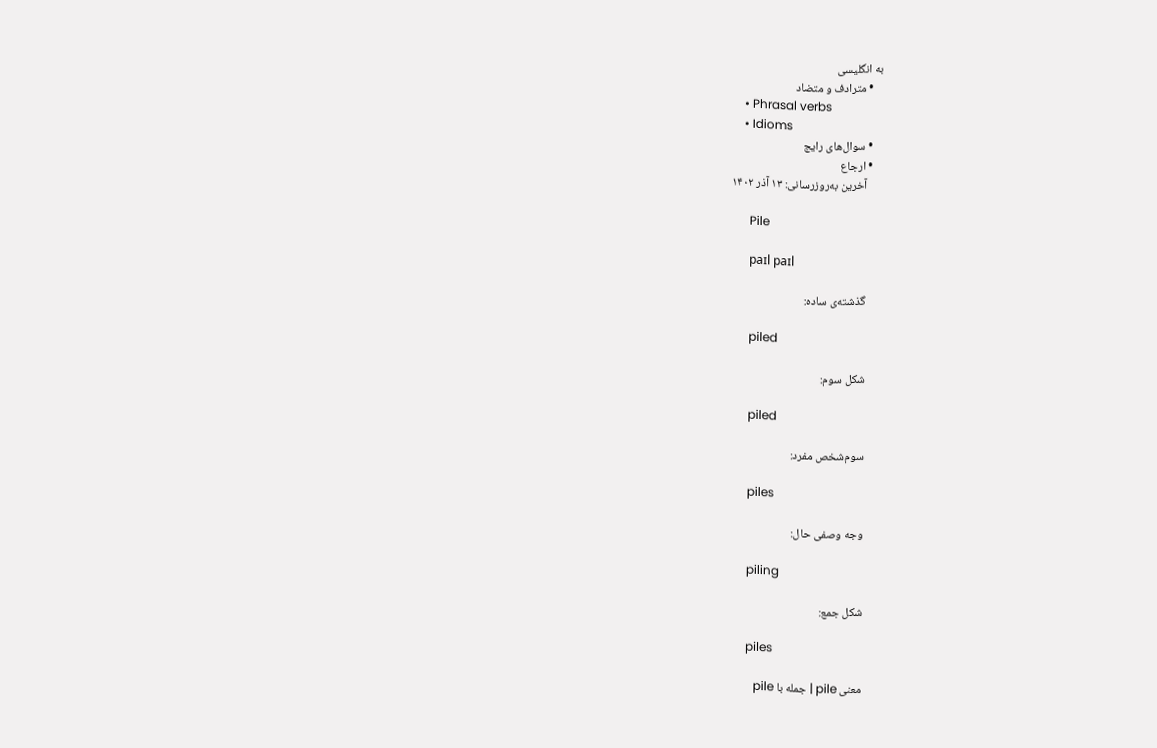به انگلیسی
    • مترادف و متضاد
    • Phrasal verbs
    • Idioms
    • سوال‌های رایج
    • ارجاع
      آخرین به‌روزرسانی: ۱۳ آذر ۱۴۰۲

      Pile

      paɪl paɪl

      گذشته‌ی ساده:

      piled

      شکل سوم:

      piled

      سوم‌شخص مفرد:

      piles

      وجه وصفی حال:

      piling

      شکل جمع:

      piles

      معنی pile | جمله با pile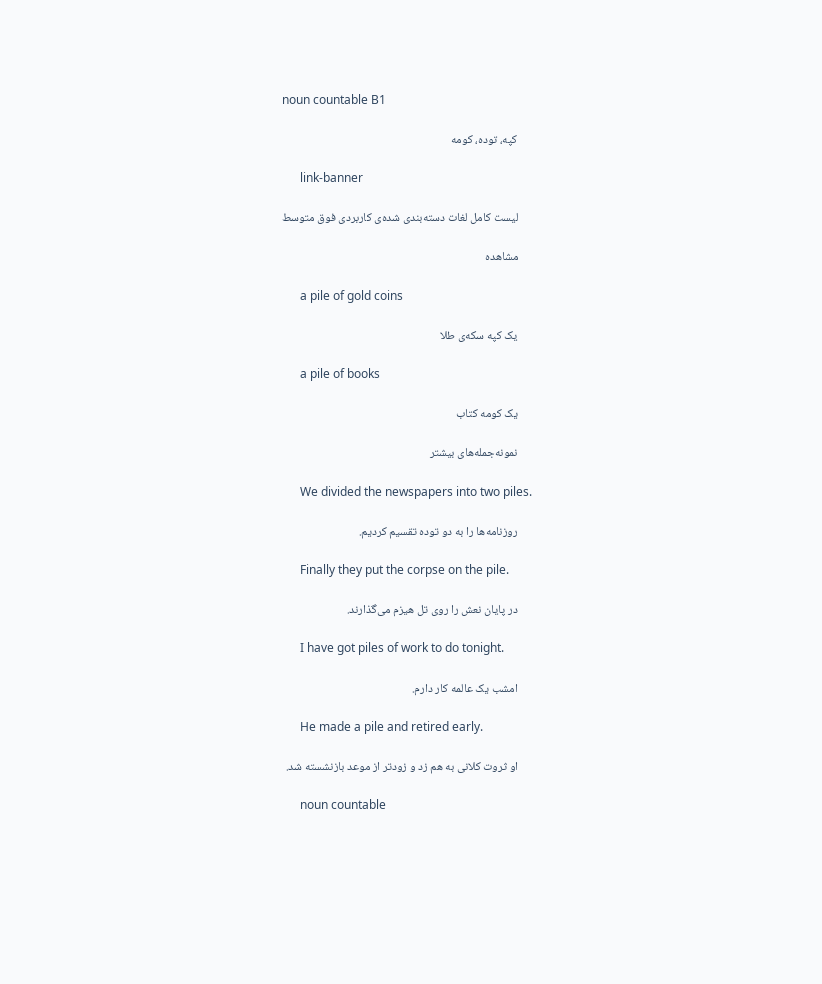noun countable B1

      کپه، توده، کومه

      link-banner

      لیست کامل لغات دسته‌بندی شده‌ی کاربردی فوق متوسط

      مشاهده

      a pile of gold coins

      یک کپه سکه‌ی طلا

      a pile of books

      یک کومه کتاب

      نمونه‌جمله‌های بیشتر

      We divided the newspapers into two piles.

      روزنامه‌ها را به دو توده تقسیم کردیم.

      Finally they put the corpse on the pile.

      در پایان نعش را روی تل هیزم می‌گذارند.

      I have got piles of work to do tonight.

      امشب یک عالمه کار دارم.

      He made a pile and retired early.

      او ثروت کلانی به هم زد و زودتر از موعد بازنشسته شد.

      noun countable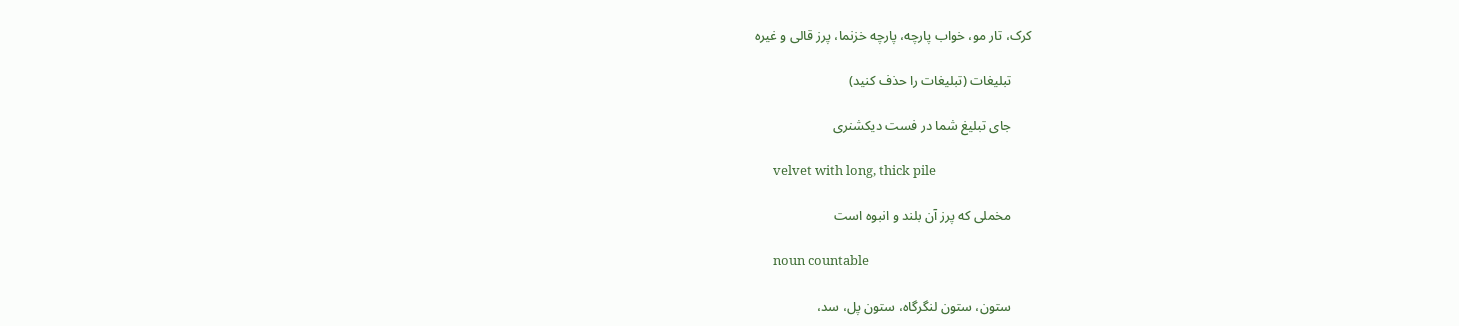کرک، تار مو، خواب پارچه، پارچه خزنما، پرز قالی و غیره

      تبلیغات (تبلیغات را حذف کنید)

      جای تبلیغ شما در فست دیکشنری

      velvet with long, thick pile

      مخملی که پرز آن بلند و انبوه است

      noun countable

      ستون، ستون لنگرگاه، ستون پل، سد،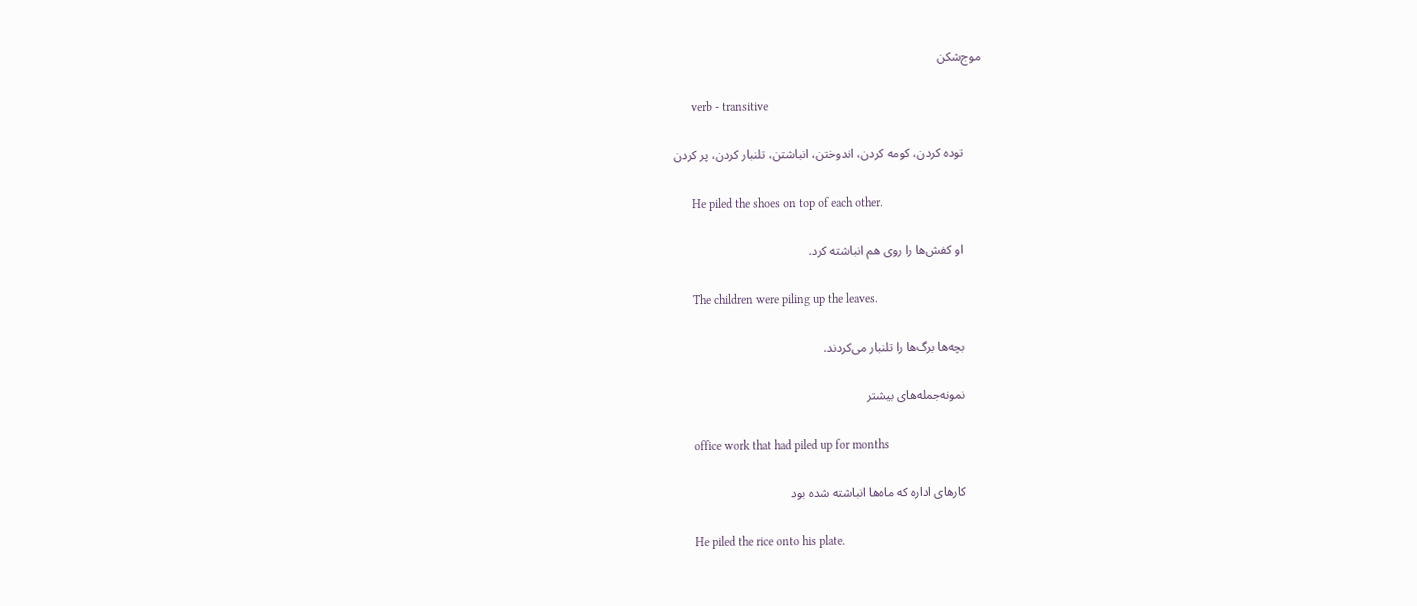موج‌شکن

      verb - transitive

      توده کردن، کومه کردن، اندوختن، انباشتن، تلنبار کردن، پر کردن

      He piled the shoes on top of each other.

      او کفش‌ها را روی هم انباشته کرد.

      The children were piling up the leaves.

      بچه‌ها برگ‌ها را تلنبار می‌کردند.

      نمونه‌جمله‌های بیشتر

      office work that had piled up for months

      کارهای اداره که ماه‌ها انباشته شده بود

      He piled the rice onto his plate.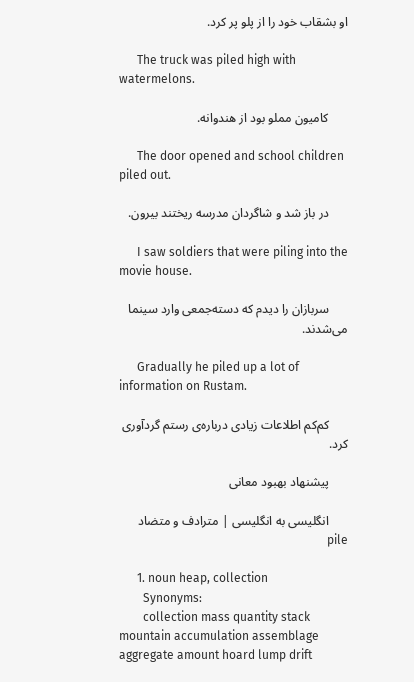او بشقاب خود را از پلو پر کرد.

      The truck was piled high with watermelons.

      کامیون مملو بود از هندوانه.

      The door opened and school children piled out.

      در باز شد و شاگردان مدرسه ریختند بیرون.

      I saw soldiers that were piling into the movie house.

      سربازان را دیدم که دسته‌جمعی وارد سینما می‌شدند.

      Gradually he piled up a lot of information on Rustam.

      کم‌کم اطلاعات زیادی درباره‌ی رستم گردآوری کرد.

      پیشنهاد بهبود معانی

      انگلیسی به انگلیسی | مترادف و متضاد pile

      1. noun heap, collection
        Synonyms:
        collection mass quantity stack mountain accumulation assemblage aggregate amount hoard lump drift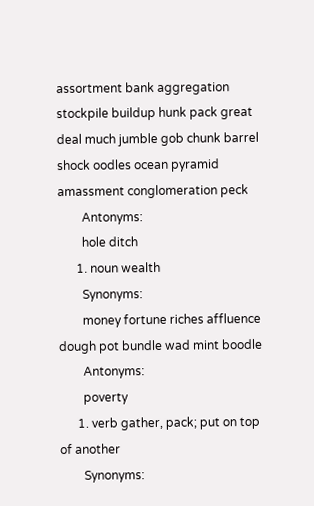assortment bank aggregation stockpile buildup hunk pack great deal much jumble gob chunk barrel shock oodles ocean pyramid amassment conglomeration peck
        Antonyms:
        hole ditch
      1. noun wealth
        Synonyms:
        money fortune riches affluence dough pot bundle wad mint boodle
        Antonyms:
        poverty
      1. verb gather, pack; put on top of another
        Synonyms: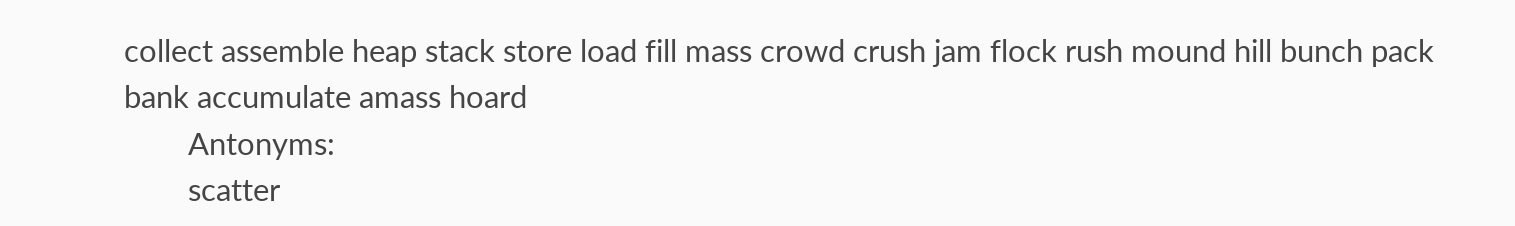collect assemble heap stack store load fill mass crowd crush jam flock rush mound hill bunch pack bank accumulate amass hoard
        Antonyms:
        scatter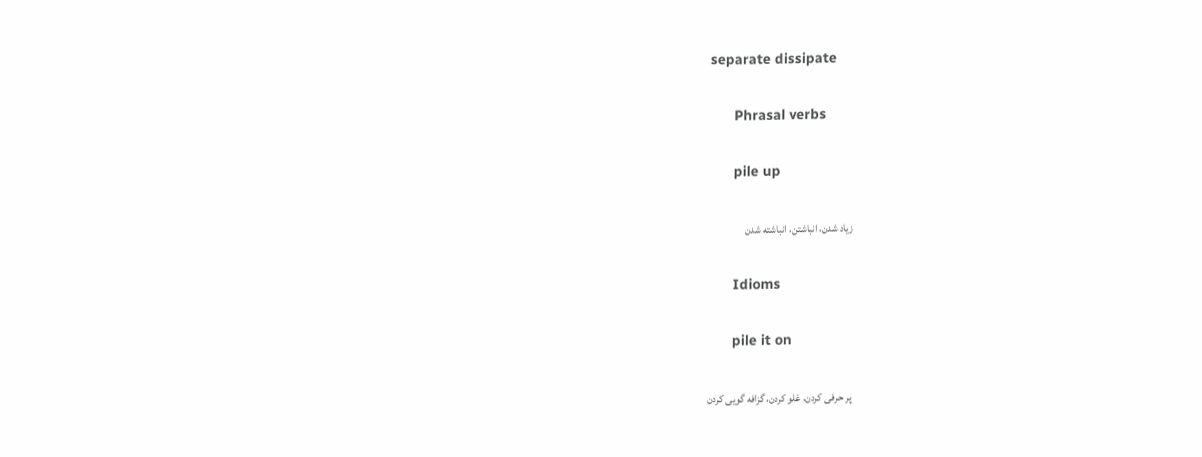separate dissipate

      Phrasal verbs

      pile up

      زیاد شدن، انباشتن، انباشته شدن

      Idioms

      pile it on

      پر حرفی کردن، غلو کردن، گزافه گویی کردن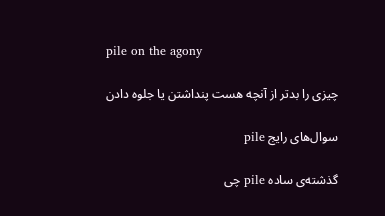pile on the agony

      چیزی را بدتر از آنچه هست پنداشتن یا جلوه دادن

      سوال‌های رایج pile

      گذشته‌ی ساده pile چی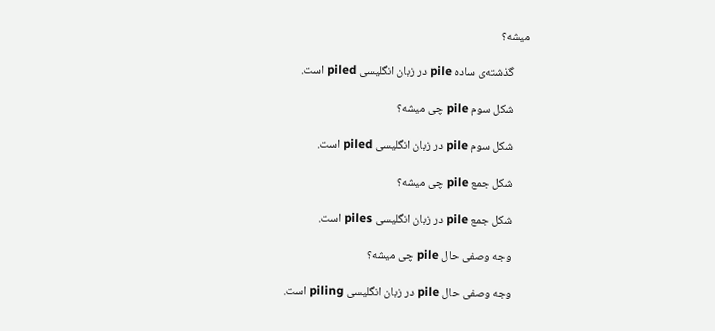میشه؟

      گذشته‌ی ساده pile در زبان انگلیسی piled است.

      شکل سوم pile چی میشه؟

      شکل سوم pile در زبان انگلیسی piled است.

      شکل جمع pile چی میشه؟

      شکل جمع pile در زبان انگلیسی piles است.

      وجه وصفی حال pile چی میشه؟

      وجه وصفی حال pile در زبان انگلیسی piling است.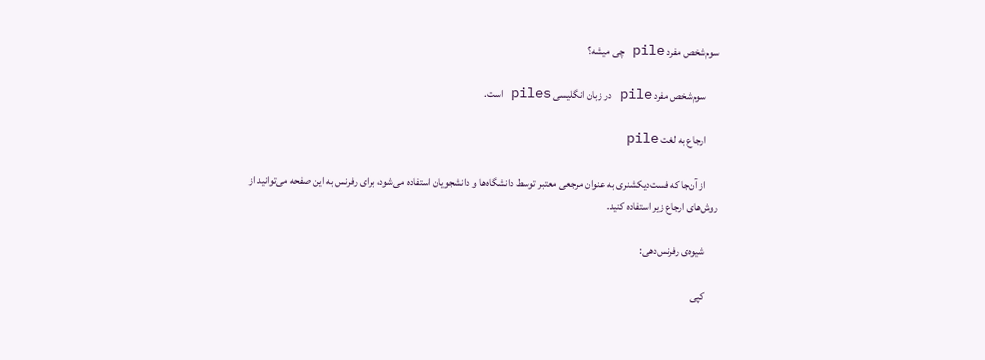سوم‌شخص مفرد pile چی میشه؟

      سوم‌شخص مفرد pile در زبان انگلیسی piles است.

      ارجاع به لغت pile

      از آن‌جا که فست‌دیکشنری به عنوان مرجعی معتبر توسط دانشگاه‌ها و دانشجویان استفاده می‌شود، برای رفرنس به این صفحه می‌توانید از روش‌های ارجاع زیر استفاده کنید.

      شیوه‌ی رفرنس‌دهی:

      کپی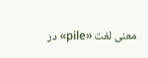معنی لغت «pile» در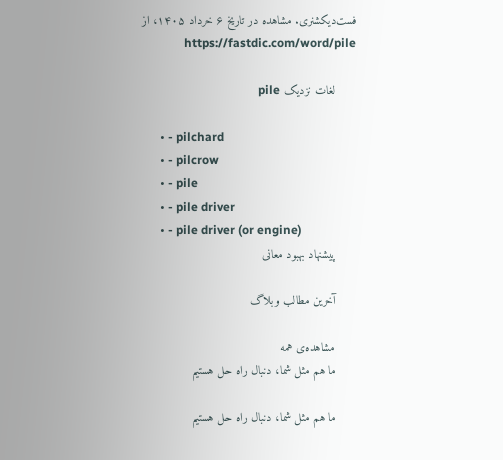فست‌دیکشنری. مشاهده در تاریخ ۶ خرداد ۱۴۰۵، از https://fastdic.com/word/pile

      لغات نزدیک pile

      • - pilchard
      • - pilcrow
      • - pile
      • - pile driver
      • - pile driver (or engine)
      پیشنهاد بهبود معانی

      آخرین مطالب وبلاگ

      مشاهده‌ی همه
      ما هم مثل شما، دنبال راه حل هستیم

      ما هم مثل شما، دنبال راه حل هستیم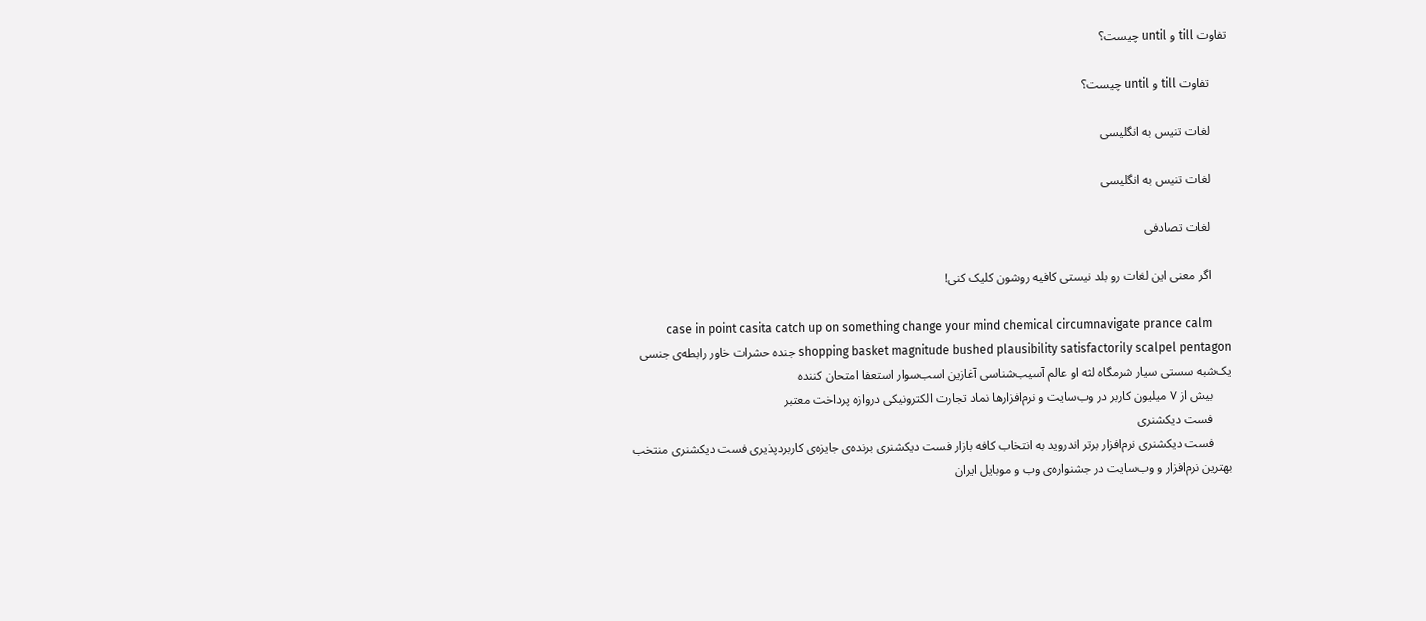تفاوت till و until چیست؟

      تفاوت till و until چیست؟

      لغات تنیس به انگلیسی

      لغات تنیس به انگلیسی

      لغات تصادفی

      اگر معنی این لغات رو بلد نیستی کافیه روشون کلیک کنی!

      case in point casita catch up on something change your mind chemical circumnavigate prance calm shopping basket magnitude bushed plausibility satisfactorily scalpel pentagon جنده حشرات خاور رابطه‌ی جنسی یک‌شبه سستی سیار شرمگاه لثه او عالم آسیب‌شناسی آغازین اسب‌سوار استعفا امتحان کننده
      بیش از ۷ میلیون کاربر در وب‌سایت و نرم‌افزارها نماد تجارت الکترونیکی دروازه پرداخت معتبر
      فست دیکشنری
      فست دیکشنری نرم‌افزار برتر اندروید به انتخاب کافه بازار فست دیکشنری برنده‌ی جایزه‌ی کاربرد‌پذیری فست دیکشنری منتخب بهترین نرم‌افزار و وب‌سایت در جشنواره‌ی وب و موبایل ایران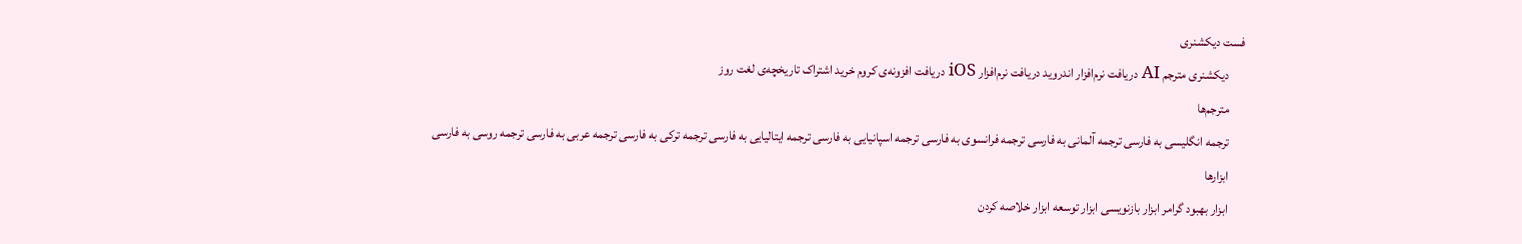فست دیکشنری
      دیکشنری مترجم AI دریافت نرم‌افزار اندروید دریافت نرم‌افزار iOS دریافت افزونه‌ی کروم خرید اشتراک تاریخچه‌ی لغت روز
      مترجم‌ها
      ترجمه انگلیسی به فارسی ترجمه آلمانی به فارسی ترجمه فرانسوی به فارسی ترجمه اسپانیایی به فارسی ترجمه ایتالیایی به فارسی ترجمه ترکی به فارسی ترجمه عربی به فارسی ترجمه روسی به فارسی
      ابزارها
      ابزار بهبود گرامر ابزار بازنویسی ابزار توسعه ابزار خلاصه کردن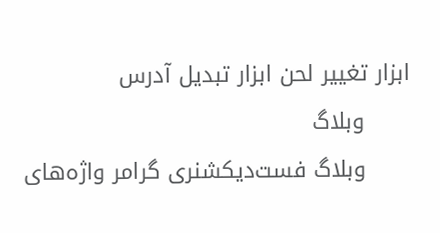ابزار تغییر لحن ابزار تبدیل آدرس
      وبلاگ
      وبلاگ فست‌دیکشنری گرامر واژه‌های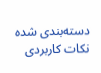دسته‌بندی شده نکات کاربردی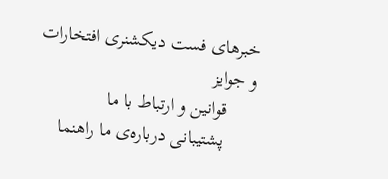خبرهای فست دیکشنری افتخارات و جوایز
      قوانین و ارتباط با ما
      پشتیبانی درباره‌ی ما راهنما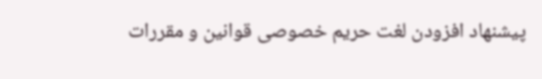پیشنهاد افزودن لغت حریم خصوصی قوانین و مقررات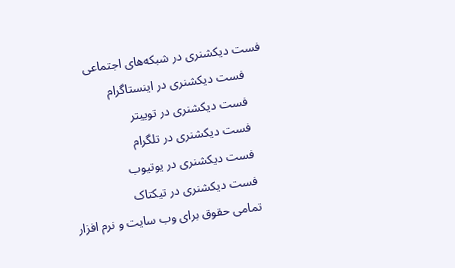فست دیکشنری در شبکه‌های اجتماعی
      فست دیکشنری در اینستاگرام
      فست دیکشنری در توییتر
      فست دیکشنری در تلگرام
      فست دیکشنری در یوتیوب
      فست دیکشنری در تیکتاک
      تمامی حقوق برای وب سایت و نرم افزار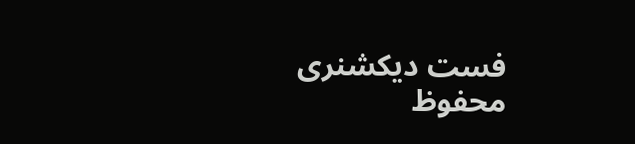فست دیکشنری محفوظ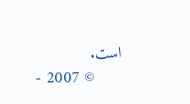است.
      © 2007 -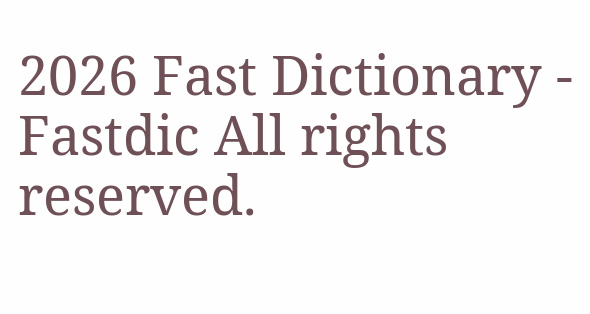2026 Fast Dictionary - Fastdic All rights reserved.